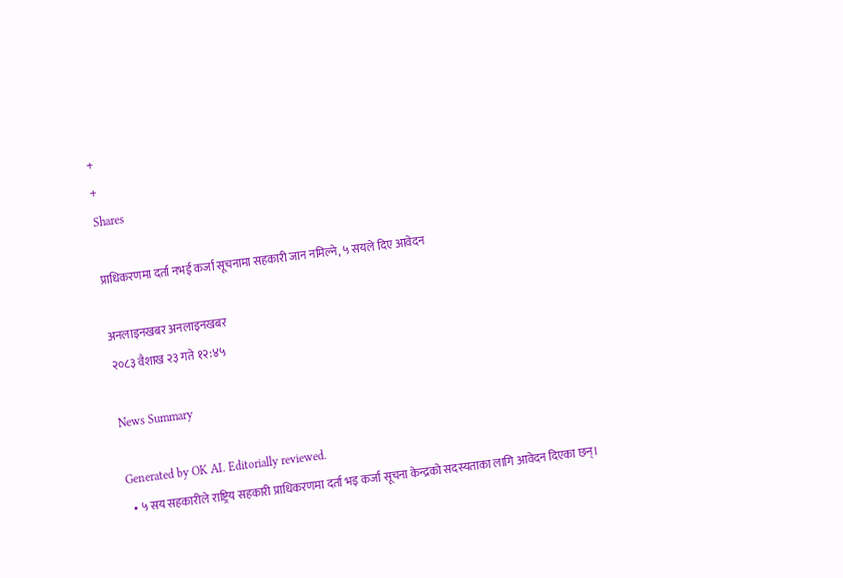+
+
Shares

प्राधिकरणमा दर्ता नभई कर्जा सूचनामा सहकारी जान नमिल्ने, ५ सयले दिए आवेदन

अनलाइनखबर अनलाइनखबर
२०८३ वैशाख २३ गते १२:४५

News Summary

Generated by OK AI. Editorially reviewed.
  • ५ सय सहकारीले राष्ट्रिय सहकारी प्राधिकरणमा दर्ता भइ कर्जा सूचना केन्द्रको सदस्यताका लागि आवेदन दिएका छन्।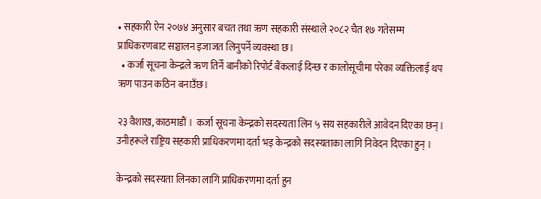• सहकारी ऐन २०७४ अनुसार बचत तथा ऋण सहकारी संस्थाले २०८२ चैत १७ गतेसम्म प्राधिकरणबाट सञ्चालन इजाजत लिनुपर्ने व्यवस्था छ।
  • कर्जा सूचना केन्द्रले ऋण तिर्ने बानीको रिपोर्ट बैंकलाई दिन्छ र कालोसूचीमा परेका व्यक्तिलाई थप ऋण पाउन कठिन बनाउँछ।

२३ वैशाख, काठमाडौं ।  कर्जा सूचना केन्द्रको सदस्यता लिन ५ सय सहकारीले आवेदन दिएका छन् । उनीहरूले राष्ट्रिय सहकारी प्राधिकरणमा दर्ता भइ केन्द्रको सदस्यताका लागि निवेदन दिएका हुन् ।

केन्द्रको सदस्यता लिनका लागि प्राधिकरणमा दर्ता हुन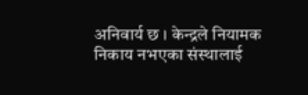अनिवार्य छ । केन्द्रले नियामक निकाय नभएका संस्थालाई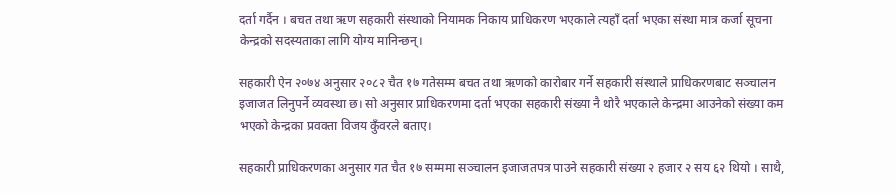दर्ता गर्दैन । बचत तथा ऋण सहकारी संस्थाको नियामक निकाय प्राधिकरण भएकाले त्यहाँ दर्ता भएका संस्था मात्र कर्जा सूचना केन्द्रको सदस्यताका लागि योग्य मानिन्छन्।

सहकारी ऐन २०७४ अनुसार २०८२ चैत १७ गतेसम्म बचत तथा ऋणको कारोबार गर्ने सहकारी संस्थाले प्राधिकरणबाट सञ्चालन इजाजत लिनुपर्ने व्यवस्था छ। सो अनुसार प्राधिकरणमा दर्ता भएका सहकारी संख्या नै थोरै भएकाले केन्द्रमा आउनेको संख्या कम भएको केन्द्रका प्रवक्ता विजय कुँवरले बताए।

सहकारी प्राधिकरणका अनुसार गत चैत १७ सम्ममा सञ्चालन इजाजतपत्र पाउने सहकारी संख्या २ हजार २ सय ६२ थियो । साथै,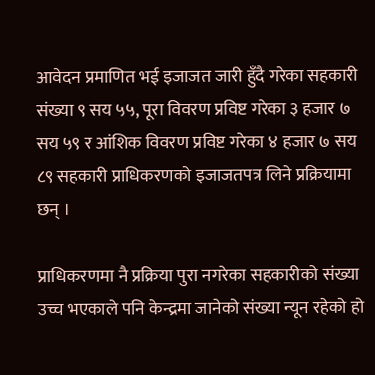आवेदन प्रमाणित भई इजाजत जारी हुँदै गरेका सहकारी संख्या ९ सय ५५, पूरा विवरण प्रविष्ट गरेका ३ हजार ७ सय ५९ र आंशिक विवरण प्रविष्ट गरेका ४ हजार ७ सय ८९ सहकारी प्राधिकरणको इजाजतपत्र लिने प्रक्रियामा छन् ।

प्राधिकरणमा नै प्रक्रिया पुरा नगरेका सहकारीको संख्या उच्च भएकाले पनि केन्द्रमा जानेको संख्या न्यून रहेको हो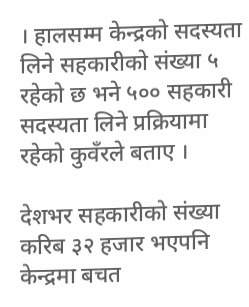। हालसम्म केन्द्रको सदस्यता लिने सहकारीको संख्या ५ रहेको छ भने ५०० सहकारी सदस्यता लिने प्रक्रियामा रहेको कुवँरले बताए ।

देशभर सहकारीको संख्या करिब ३२ हजार भएपनि केन्द्रमा बचत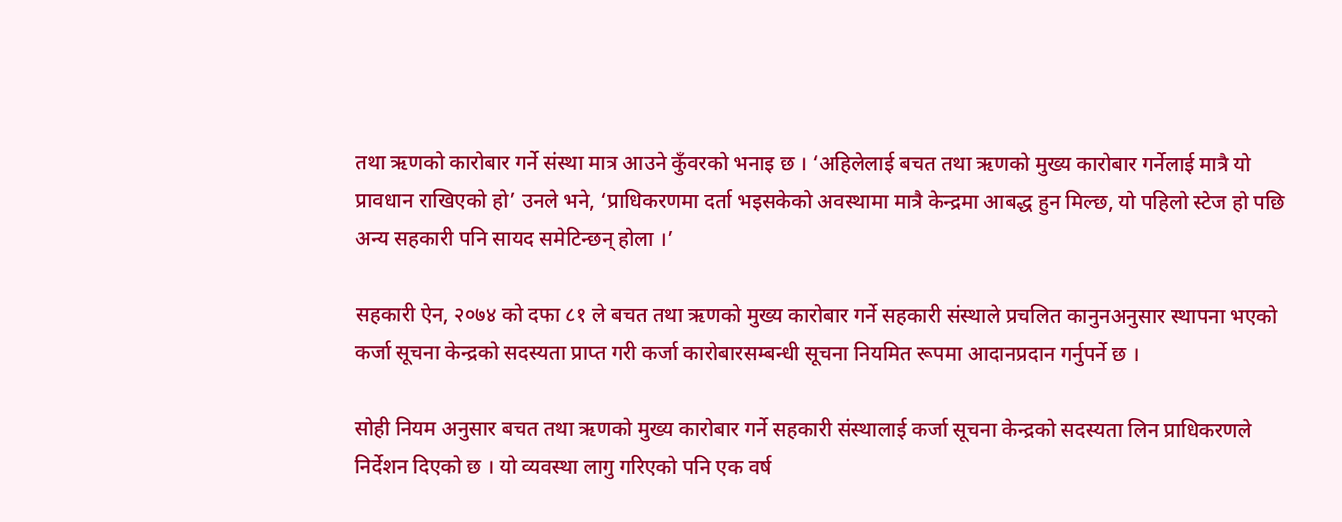तथा ऋणको कारोबार गर्ने संस्था मात्र आउने कुँवरको भनाइ छ । ‘अहिलेलाई बचत तथा ऋणको मुख्य कारोबार गर्नेलाई मात्रै यो प्रावधान राखिएको हो’ उनले भने, ‘प्राधिकरणमा दर्ता भइसकेको अवस्थामा मात्रै केन्द्रमा आबद्ध हुन मिल्छ, यो पहिलो स्टेज हो पछि अन्य सहकारी पनि सायद समेटिन्छन् होला ।’

सहकारी ऐन, २०७४ को दफा ८१ ले बचत तथा ऋणको मुख्य कारोबार गर्ने सहकारी संस्थाले प्रचलित कानुनअनुसार स्थापना भएको कर्जा सूचना केन्द्रको सदस्यता प्राप्त गरी कर्जा कारोबारसम्बन्धी सूचना नियमित रूपमा आदानप्रदान गर्नुपर्ने छ ।

सोही नियम अनुसार बचत तथा ऋणको मुख्य कारोबार गर्ने सहकारी संस्थालाई कर्जा सूचना केन्द्रको सदस्यता लिन प्राधिकरणले निर्देशन दिएको छ । यो व्यवस्था लागु गरिएको पनि एक वर्ष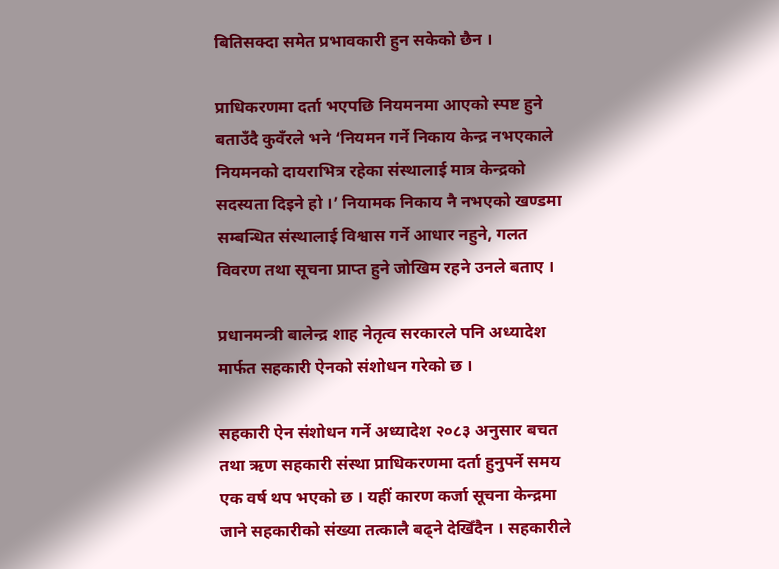बितिसक्दा समेत प्रभावकारी हुन सकेको छैन ।

प्राधिकरणमा दर्ता भएपछि नियमनमा आएको स्पष्ट हुने बताउँदै कुवँरले भने ‘नियमन गर्ने निकाय केन्द्र नभएकाले नियमनको दायराभित्र रहेका संस्थालाई मात्र केन्द्रको सदस्यता दिइने हो ।’ नियामक निकाय नै नभएको खण्डमा सम्बन्धित संस्थालाई विश्वास गर्ने आधार नहुने, गलत विवरण तथा सूचना प्राप्त हुने जोखिम रहने उनले बताए ।

प्रधानमन्त्री बालेन्द्र शाह नेतृत्व सरकारले पनि अध्यादेश मार्फत सहकारी ऐनको संशोधन गरेको छ ।

सहकारी ऐन संशोधन गर्ने अध्यादेश २०८३ अनुसार बचत तथा ऋण सहकारी संस्था प्राधिकरणमा दर्ता हुनुपर्ने समय एक वर्ष थप भएको छ । यहीं कारण कर्जा सूचना केन्द्रमा जाने सहकारीको संख्या तत्कालै बढ्ने देखिँदैन । सहकारीले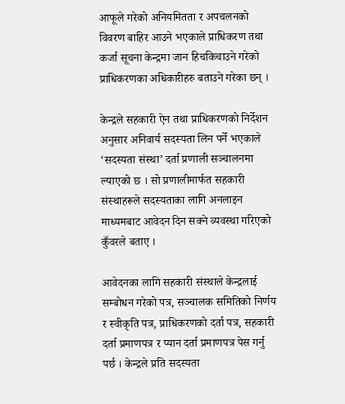आफूले गरेको अनियमितता र अपचलनको विवरण बाहिर आउने भएकाले प्राधिकरण तथा कर्जा सूचना केन्द्रमा जान हिचकिचाउने गरेको प्राधिकरणका अधिकारीहरु बताउने गरेका छन् ।

केन्द्रले सहकारी ऐन तथा प्राधिकरणको निर्देशन अनुसार अनिवार्य सदस्यता लिन पर्ने भएकाले ‘सदस्यता संस्था’ दर्ता प्रणाली सञ्चालनमा ल्याएको छ । सो प्रणालीमार्फत सहकारी संस्थाहरूले सदस्यताका लागि अनलाइन माध्यमबाट आवेदन दिन सक्ने व्यवस्था गरिएको कुँवरले बताए ।

आवेदनका लागि सहकारी संस्थाले केन्द्रलाई सम्बोधन गरेको पत्र, सञ्चालक समितिको निर्णय र स्वीकृति पत्र, प्राधिकरणको दर्ता पत्र, सहकारी दर्ता प्रमाणपत्र र प्यान दर्ता प्रमाणपत्र पेस गर्नु पर्छ । केन्द्रले प्रति सदस्यता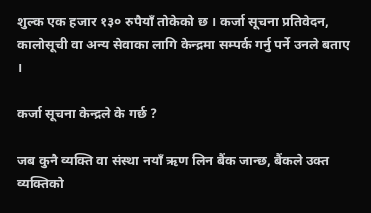शुल्क एक हजार १३० रुपैयाँ तोकेको छ । कर्जा सूचना प्रतिवेदन, कालोसूची वा अन्य सेवाका लागि केन्द्रमा सम्पर्क गर्नु पर्ने उनले बताए ।

कर्जा सूचना केन्द्रले के गर्छ ?

जब कुनै व्यक्ति वा संस्था नयाँ ऋण लिन बैंक जान्छ, बैंकले उक्त व्यक्तिको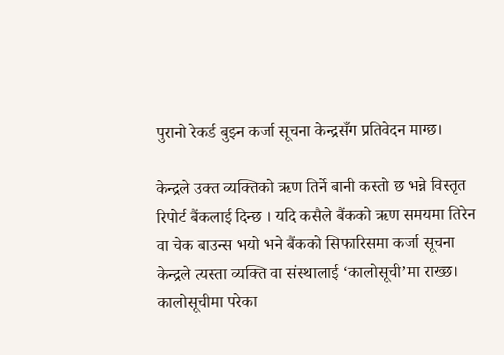पुरानो रेकर्ड बुझ्न कर्जा सूचना केन्द्रसँग प्रतिवेदन माग्छ।

केन्द्रले उक्त व्यक्तिको ऋण तिर्ने बानी कस्तो छ भन्ने विस्तृत रिपोर्ट बैंकलाई दिन्छ । यदि कसैले बैंकको ऋण समयमा तिरेन वा चेक बाउन्स भयो भने बैंकको सिफारिसमा कर्जा सूचना केन्द्रले त्यस्ता व्यक्ति वा संस्थालाई ‘कालोसूची’मा राख्छ। कालोसूचीमा परेका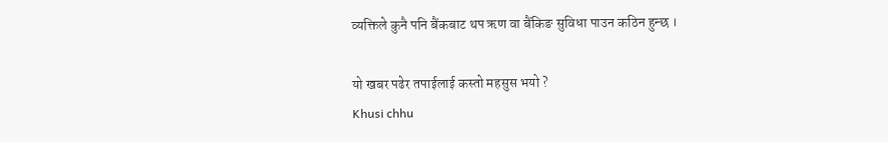व्यक्तिले कुनै पनि बैंकबाट थप ऋण वा बैंकिङ सुविधा पाउन कठिन हुन्छ ।

यो खबर पढेर तपाईलाई कस्तो महसुस भयो ?
Khusi chhu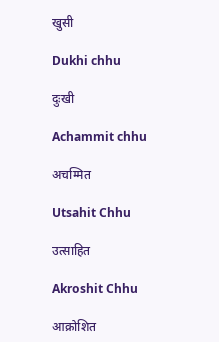खुसी

Dukhi chhu

दुःखी

Achammit chhu

अचम्मित

Utsahit Chhu

उत्साहित

Akroshit Chhu

आक्रोशित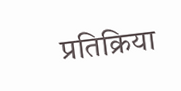प्रतिक्रिया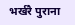भर्खरै पुराना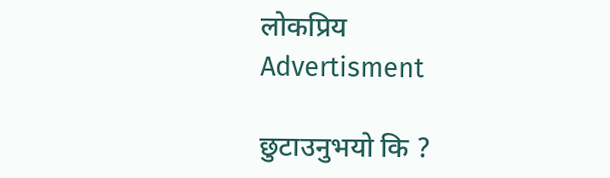लोकप्रिय
Advertisment

छुटाउनुभयो कि ?